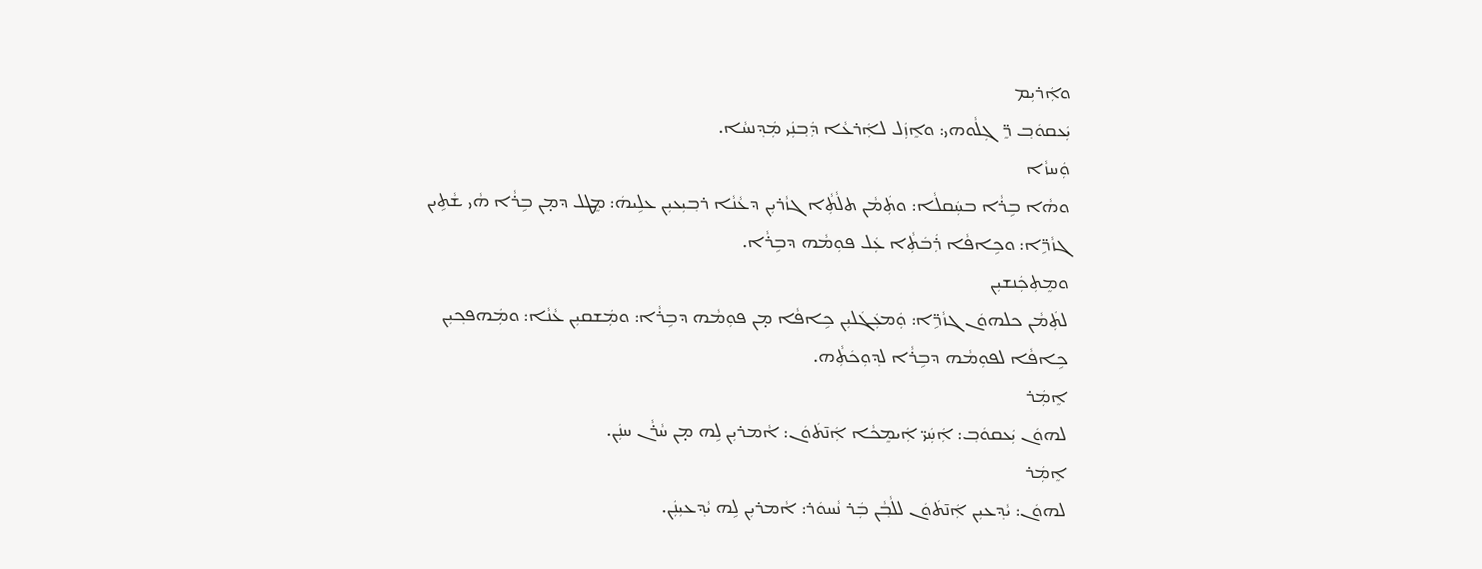ܘܐܲܪܝܼܡ
ܝܲܥܩܘܿܒ݂ ܪܸ̈ܓܼܠܵܘܗܝ: ܘܐܸܙܲܠ ܠܐܲܪܥܵܐ ܕܲܒ݂ܢܲܝ ܡܲܕ݂ܢܚܵܐ.
ܘܲܚܙܵܐ
ܘܗܵܐ ܒܹܪܵܐ ܒܚܲܩܠܵܐ: ܘܬܲܡܵܢ ܬܠܵܬܼܵܐ ܓܙܵܪܝܼܢ ܕܥܵܢܵܐ ܪܒ݂ܝܼܥܝܼܢ ܥܠܹܝܗܿ: ܡܸܛܠ ܕܡ̣ܢ ܒܹܪܵܐ ܗܵܝ ܫܵܬܹܝܢ ܓܙܵܪܹ̈ܐ: ܘܟܹܐܦܵܐ ܪܲܒܿܬܼܵܐ ܥܲܠ ܦܘܼܡܵܗ ܕܒܹܪܵܐ.
ܘܡܸܬܼܟܲܢܫܝܼܢ
ܠܬܲܡܵܢ ܟܠܗܘܿܢ ܓܙܵܪܹ̈ܐ: ܘܲܡܥܲܓܿܠܝܼܢ ܟܹܐܦܵܐ ܡ̣ܢ ܦܘܼܡܵܗ ܕܒܹܪܵܐ: ܘܡܲܫܩܝܼܢ ܥܵܢܵܐ: ܘܡܲܗܦܟ݂ܝܼܢ ܟܹܐܦܵܐ ܠܦܘܼܡܵܗ ܕܒܹܪܵܐ ܠܕ݂ܘܼܟܿܬܼܵܗ.
ܐܸܡܲܪ
ܠܗܘܿܢ ܝܲܥܩܘܿܒ݂: ܐܲܚܲܝ̈ ܐܲܝܡܸܟܵܐ ܐܲܢ̄ܬܿܘܿܢ: ܐܵܡܪܝܼܢ ܠܹܗ ܡ̣ܢ ܚܵܪܵܢ ܚܢܲܢ.
ܐܸܡܲܪ
ܠܗܘܿܢ: ܝܵܕ݂ܥܝܼܢ ܐܲܢ̄ܬܿܘܿܢ ܠܠܵܒ݂ܵܢ ܒܲܪ ܢܵܚܘܿܪ: ܐܵܡܪܝܼܢ ܠܹܗ ܝܵܕ݂ܥܝܼܢܲܢ.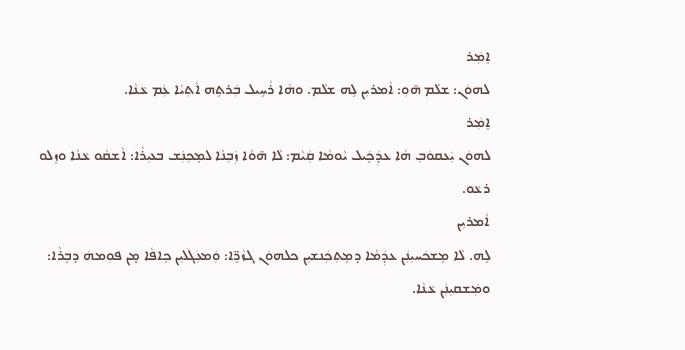ܐܸܡܲܪ
ܠܗܘܿܢ: ܫܠܵܡ ܗ̄ܘܼ: ܐܵܡܪܝܼܢ ܠܹܗ ܫܠܵܡ. ܘܗܵܐ ܪܵܚܹܝܠ ܒܲܪܬܹܗ ܐܵܬܼܝܵܐ ܥܲܡ ܥܵܢܵܐ.
ܐܸܡܲܪ
ܠܗܘܿܢ ܝܲܥܩܘܿܒ݂ ܗܵܐ ܥܕܲܟܹܿܝܠ ܝܵܘܡܵܐ ܩܲܝܵܡ: ܠܵܐ ܗ̄ܘܵܐ ܙܲܒ݂ܢܵܐ ܠܡܸܟ݂ܢܲܫ ܒܥܝܼܪܵܐ: ܐܵܫܩܵܘ ܥܵܢܵܐ ܘܙܸܠܘ ܪܥܵܘ.
ܐܵܡܪܝܼܢ
ܠܹܗ. ܠܵܐ ܡܸܫܟܿܚܝܼܢܲܢ ܥܕܲܡܵܐ ܕܡܸܬܼܟܲܢܫܝܼܢ ܟܠܗܘܿܢ ܓܙܵܪܹ̈ܐ: ܘܲܡܥܲܓܿܠܝܼܢ ܟܹܐܦܵܐ ܡ̣ܢ ܦܘܼܡܗܿ ܕܒܹܪܵܐ: ܘܡܲܫܩܝܼܢܲܢ ܥܵܢܵܐ.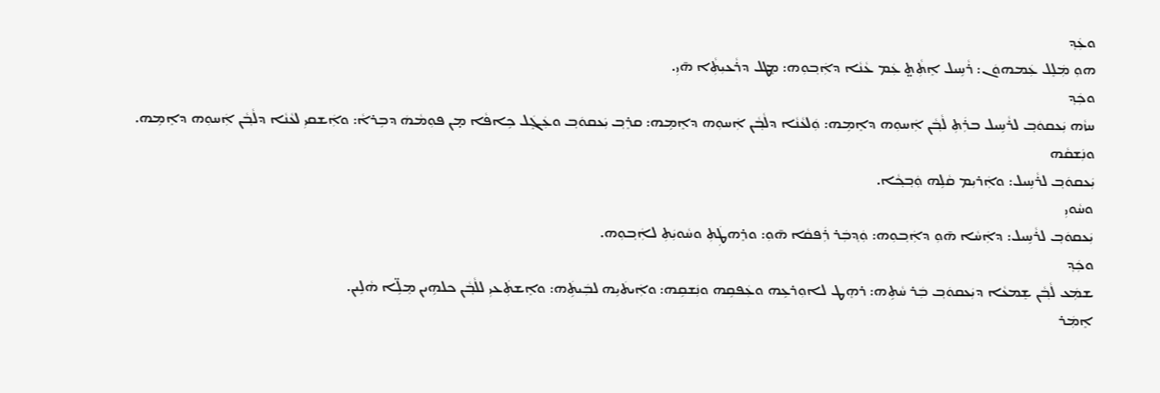ܘܥܲܕ݂
ܗܘܼ ܡܲܠܸܠ ܥܲܡܗܘܿܢ: ܪܵܚܹܝܠ ܐܸܬܼܵܬ̤ ܥܲܡ ܥܵܢܵܐ ܕܐܲܒ݂ܘܼܗ: ܡܸܛܠ ܕܪܵܥܝܼܬܼܵܐ ܗ̄ܝܼ.
ܘܟܲܕ݂
ܚܙܵܗ ܝܲܥܩܘܿܒ݂ ܠܪܵܚܹܝܠ ܒܪܲܬܼ ܠܵܒ݂ܵܢ ܐܲܚܘܼܗ ܕܐܸܡܹܗ: ܘܲܠܥܵܢܵܐ ܕܠܵܒ݂ܵܢ ܐܲܚܘܼܗ ܕܐܸܡܹܗ: ܩܪܸܒ݂ ܝܲܥܩܘܿܒ݂ ܘܥܲܓܸܿܠ ܟܹܐܦܵܐ ܡ̣ܢ ܦܘܼܡܵܗܿ ܕܒܹܪܐܵ: ܘܐܲܫܩܝܼ ܠܥܵܢܵܐ ܕܠܵܒ݂ܵܢ ܐܲܚܘܼܗ ܕܐܸܡܹܗ.
ܘܢܲܫܩܵܗ
ܝܲܥܩܘܿܒ݂ ܠܪܵܚܹܝܠ: ܘܐܲܪܝܼܡ ܩܵܠܹܗ ܘܲܒ݂ܟ݂ܵܐ.
ܘܚܵܘܝܼ
ܝܲܥܩܘܿܒ݂ ܠܪܵܚܹܝܠ: ܕܐܲܚܵܐ ܗ̄ܘܼ ܕܐܲܒ݂ܘܼܗ: ܘܲܕ݂ܒܲܪ ܪܲܦܩܵܐ ܗ̄ܘܼ: ܘܪܸܗܛܲܬܼ ܘܚܵܘܝܲܬܼ ܠܐܲܒ݂ܘܼܗ.
ܘܟܲܕ݂
ܫܡܲܥ ܠܵܒ݂ܵܢ ܫܸܡܥܵܐ ܕܝܲܥܩܘܿܒ݂ ܒܲܪ ܚܵܬܹܗ: ܪܗܸܛ ܠܐܘܼܪܥܹܗ ܘܥܲܦܩܹܗ ܘܢܲܫܩܹܗ: ܘܐܲܝܬܿܝܹܗ ܠܒܲܝܬܹܿܗ: ܘܐܸܫܬܲܥܝܼ ܠܠܵܒ݂ܵܢ ܟܠܗܹܝܢ ܡܸܠܹ̈ܐ ܗܵܠܹܝܢ.
ܐܸܡܲܪ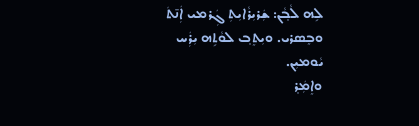ܠܹܗ ܠܵܒ݂ܵܢ: ܫܲܪܝܼܪܵܐܝܼܬܼ ܓܲܪܡܝ ܐܲܢ̄ܬܿ ܘܒܸܣܪܝ. ܘܝܼܬܸܒ݂ ܠܘܵܬܹܗ ܝܼܪܲܚ ܝܵܘܡܝܼܢ.
ܘܐܸܡܲܪ݂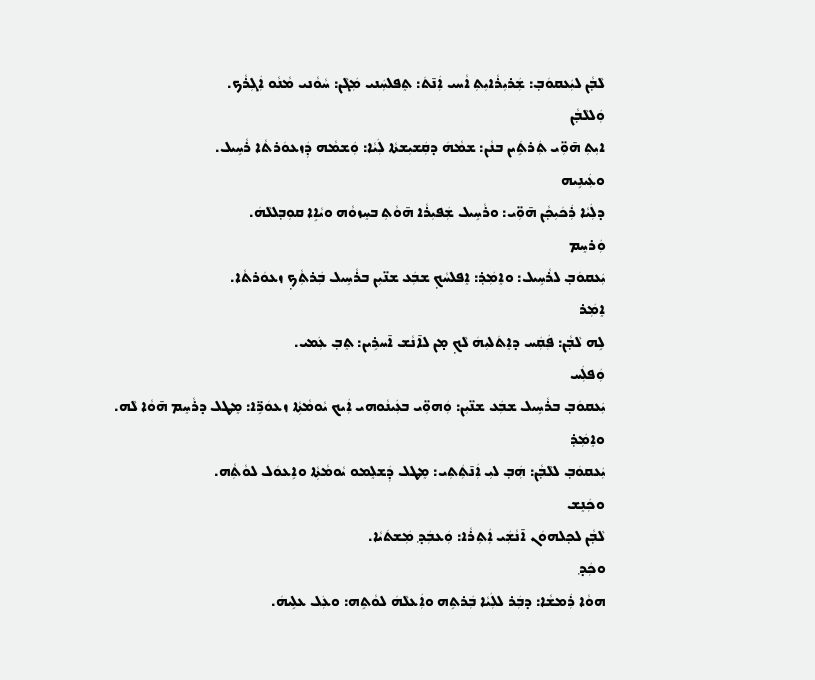ܠܵܒ݂ܵܢ ܠܝܲܥܩܘܿܒ݂: ܫܲܪܝܼܪܵܐܝܼܬܼ ܐܵܚܝ ܐܲܢ̄ܬܿ: ܬܸܦܠܚܲܢܝ ܡܲܓܵܢ: ܚܵܘܵܢܝ ܡܵܢܵܘ ܐܲܓܼܪܵܟ.
ܘܲܠܠܵܒ݂ܵܢ
ܐܝܼܬܼ ܗ̄ܘܼ̈ܝ ܬܲܪܬܹܿܝܢ ܒܢܵܢ: ܫܡܵܗܿ ܕܩܲܫܝܼܫܬܵܐ ܠܲܝܵܐ: ܘܲܫܡܵܗ ܕܲܙܥܘܿܪܬܵܐ ܪܵܚܹܝܠ.
ܘܥܲܝܢܹܝܗ
ܕܠܲܝܵܐ ܪܲܟܿܝܼܟ݂ܵܢ ܗ̄ܘܼ̈ܝ: ܘܪܵܚܹܝܠ ܫܲܦܝܼܪܵܐ ܗ̄ܘܵܬܼ ܒܚܸܙܘܵܗ ܘܝܵܐܹܐ ܩܘܼܒ݂ܠܠܵܗܿ.
ܘܲܪܚܸܡ
ܝܲܥܩܘܿܒ݂ ܠܪܵܚܹܝܠ: ܘܐܸܡܲܪ݂: ܐܸܦܠܚܵܟ݂ ܫܒܲܥ ܫܢ̈ܝܼܢ ܒܪܵܚܹܝܠ ܒܲܪܬܼܵܟ݂ ܙܥܘܿܪܬܵܐ.
ܐܸܡܲܪ
ܠܹܗ ܠܵܒ݂ܵܢ: ܦܲܩܲܚ ܕܐܸܬܿܠܝܼܗܿ ܠܵܟ݂ ܡ̣ܢ ܠܐ̄ܢܵܫ ܐ̄ܚܪܹܝܢ: ܬܸܒ݂ ܥܲܡܝ.
ܘܲܦܠܲܚ
ܝܲܥܩܘܿܒ݂ ܒܪܵܚܹܝܠ ܫܒܲܥ ܫܢ̈ܝܼܢ: ܘܲܗܘܼ̈ܝ ܒܥܲܝܢܵܘܗܝ ܐܲܝܟ ܝܵܘܡܵܬܼܵܐ ܙܥܘܿܪܹ̈ܐ: ܡܸܛܠ ܕܪܵܚܸܡ ܗ̄ܘܵܐ ܠܵܗ.
ܘܐܸܡܲܪ݂
ܝܲܥܩܘܿܒ݂ ܠܠܵܒ݂ܵܢ: ܗܲܒ݂ ܠܝܼ ܐܲܢ̄ܬܲܬܼܝ: ܡܸܛܠ ܕܲܫܠܸܡܘ ܝܵܘܡܵܬܼܵܐ ܘܐܹܥܘܿܠ ܠܘܵܬܼܵܗ.
ܘܟܲܢܸܫ
ܠܵܒ݂ܵܢ ܠܟ݂ܠܗܘܿܢ ܐ̄ܢܵܫܲܝ ܐܲܬܼܪܵܐ: ܘܲܥܒܲܕ݂ ܡܲܫܬܿܝܵܐ.
ܘܟܲܕ݂
ܗܘܵܐ ܪܲܡܫܵܐ: ܕܒܲܪ ܠܠܲܝܵܐ ܒܲܪܬܹܗ ܘܐܲܥܠܵܗܿ ܠܘܵܬܹܗ: ܘܥܲܠ ܥܠܹܝܗܿ.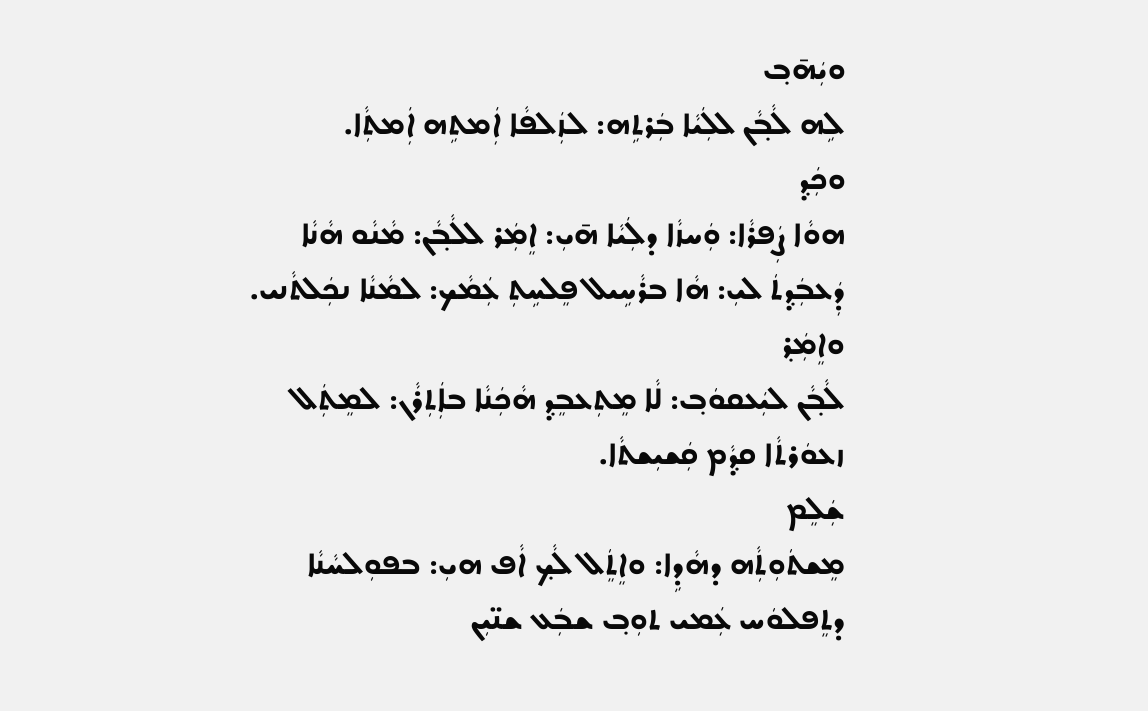ܘܝܲܗ̄ܒ݂
ܠܹܗ ܠܵܒ݂ܵܢ ܠܠܲܝܵܐ ܒܲܪܬܹܗ: ܠܙܲܠܦܵܐ ܐܲܡܬܹܗ ܐܲܡܬܼܵܐ.
ܘܟܲܕ݂
ܗܘܵܐ ܨܲܦܪܵܐ: ܘܲܚܙܵܐ ܕܠܲܝܵܐ ܗ̄ܝܼ: ܐܸܡܲܪ ܠܠܵܒ݂ܵܢ: ܡܵܢܵܘ ܗܵܢܵܐ ܕܲܥܒܲܕ݂ܬܿ ܠܝܼ: ܗܵܐ ܒܪܵܚܹܝܠ ܦܸܠܚܹܬܼ ܥܲܡܵܟ: ܠܡܵܢܵܐ ܢܟܲܠܬܵܢܝ.
ܘܐܸܡܲܪ݂
ܠܵܒ݂ܵܢ ܠܝܲܥܩܘܿܒ݂: ܠܵܐ ܡܸܬܼܥܒܸܕ݂ ܗܵܟܲܢܵܐ ܒܐܲܬܼܪܵܢ: ܠܡܸܬܲܠ ܙܥܘܿܪܬܵܐ ܩܕ݂ܵܡ ܩܲܫܝܼܫܬܵܐ.
ܫܲܠܸܡ
ܡܸܫܬܿܘܼܬܼܵܗ ܕܗܵܕܹܐ: ܘܐܸܬܸܿܠ ܠܵܟ݂ ܐܵܦ ܗܝܼ: ܒܦܘܼܠܚܵܢܵܐ ܕܬܸܦܠܘܿܚ ܥܲܡܝ ܬܘܼܒ݂ ܫܒܲܥ ܫܢ̈ܝܼܢ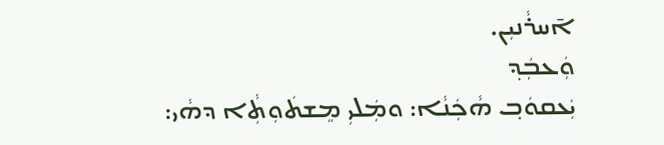ܐ̄ܚܪܵܢܝܼܢ.
ܘܲܥܒܲܕ݂
ܝܲܥܩܘܿܒ݂ ܗܵܟܲܢܵܐ: ܘܡܲܠܝܼ ܡܸܫܬܿܘܼܬܼܵܐ ܕܗܵܝ: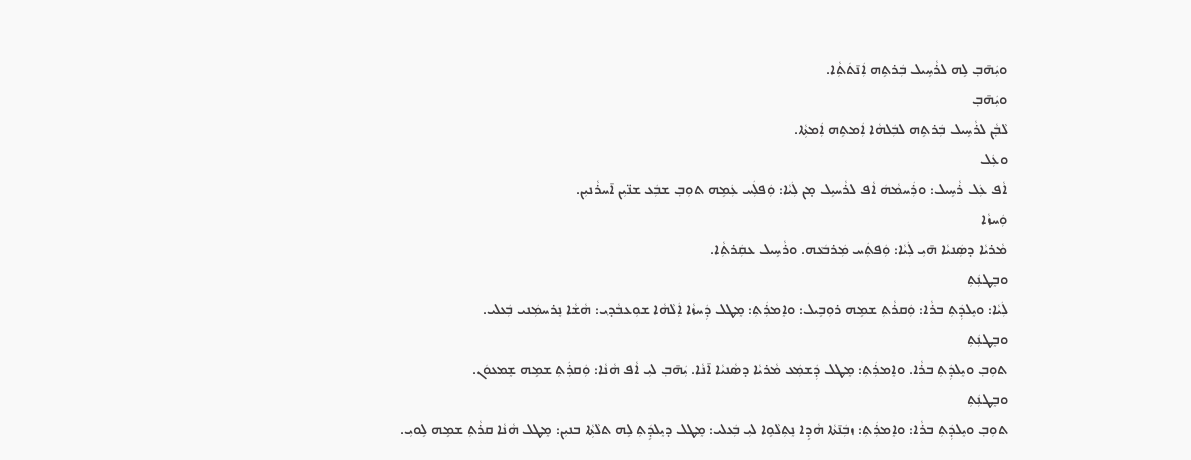ܘܝܲܗ̄ܒ݂ ܠܹܗ ܠܪܵܚܹܝܠ ܒܲܪܬܹܗ ܐܲܢ̄ܬܿܬܼܵܐ.
ܘܝܲܗ̄ܒ݂
ܠܵܒ݂ܵܢ ܠܪܵܚܹܝܠ ܒܲܪܬܹܗ ܠܒܲܠܗܵܐ ܐܲܡܬܹܗ ܐܲܡܬܼܵܐ.
ܘܥܲܠ
ܐܵܦ ܥܲܠ ܪܵܚܹܝܠ: ܘܪܲܚܡܵܗܿ ܐܵܦ ܠܪܵܚܝܹܠ ܡ̣ܢ ܠܲܝܵܐ: ܘܲܦܠܲܚ ܥܲܡܹܗ ܬܘܼܒ݂ ܫܒܲܥ ܫܢ̈ܝܼܢ ܐ̄ܚܪܵܢܝܼܢ.
ܘܲܚܙܵܐ
ܡܵܪܝܵܐ ܕܣܲܢܝܵܐ ܗ̄ܝܼ ܠܲܝܵܐ: ܘܲܦܬܲܚ ܡܲܪܒܿܥܵܗ. ܘܪܵܚܹܝܠ ܥܩܲܪܬܼܵܐ.
ܘܒܸܛܢܲܬܼ
ܠܲܝܵܐ: ܘܝܸܠܕܲܬܼ ܒܪܵܐ: ܘܲܩܪܵܬܼ ܫܡܹܗ ܪܘܼܒܹܝܠ: ܘܐܸܡܪܲܬܼ: ܡܸܛܠ ܕܲܚܙܵܐ ܐܲܠܵܗܵܐ ܫܘܼܥܒܵܕ݂ܝ: ܗܵܫܵܐ ܢܸܪܚܡܲܢܝ ܒܲܥܠܝ.
ܘܒܸܛܢܲܬܼ
ܬܘܼܒ݂ ܘܝܸܠܕܲܬܼ ܒܪܵܐ. ܘܐܸܡܪܲܬܼ: ܡܸܛܠ ܕܲܫܡܲܥ ܡܵܪܝܵܐ ܕܣܵܢܝܵܐ ܐ̄ܢܵܐ. ܝܲܗ̄ܒ݂ ܠܝܼ ܐܵܦ ܗܵܢܵܐ: ܘܲܩܪܲܬܼ ܫܡܹܗ ܫܸܡܥܘܿܢ.
ܘܒܸܛܢܲܬܼ
ܬܘܼܒ݂ ܘܝܸܠܕܲܬܼ ܒܪܵܐ: ܘܐܸܡܪܲܬܼ: ܙܒܲܢ̄ܬܵܐ ܗܵܕܹܐ ܢܸܬܼܠܵܘܹܐ ܠܝܼ ܒܲܥܠܝ: ܡܸܛܠ ܕܝܸܠܕܹܿܬܼ ܠܹܗ ܬܠܵܬܼܵܐ ܒܢܝܼܢ: ܡܸܛܠ ܗܵܢܵܐ ܩܪܵܬܼ ܫܡܹܗ ܠܹܘܝܼ.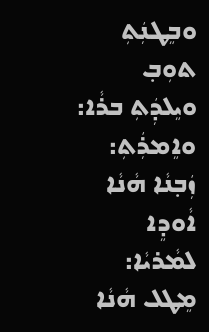ܘܒܸܛܢܲܬܼ
ܬܘܼܒ݂ ܘܝܸܠܕܲܬܼ ܒܪܵܐ: ܘܐܸܡܪܲܬܼ: ܙܲܒ݂ܢܵܐ ܗܵܢܵܐ ܐܵܘܕܸܐ ܠܡܵܪܝܵܐ: ܡܸܛܠ ܗܵܢܵܐ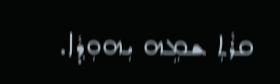ܩܪܵܬܼ ܫܡܹܗ ܝܼܗܘܼܕ݂ܵܐ.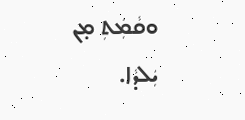ܘܩܵܡܲܬܼ ܡ̣ܢ ܝܲܠܕܵܐ.